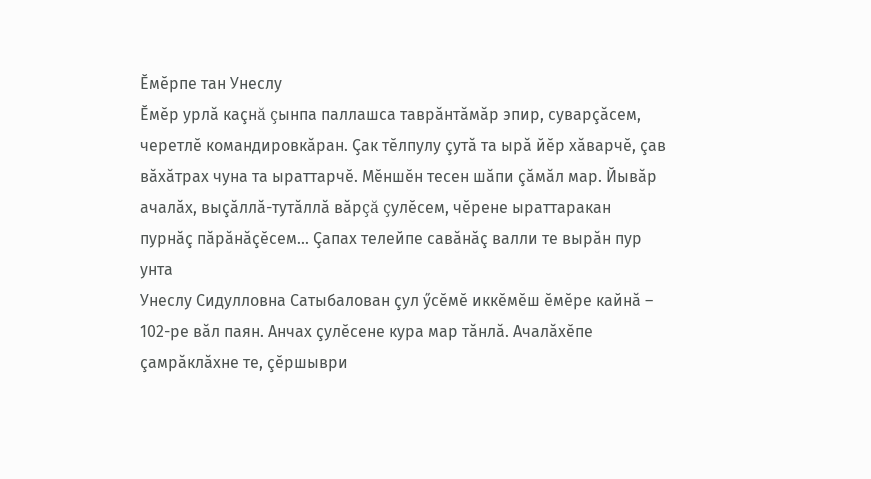Ӗмӗрпе тан Унеслу
Ӗмӗр урлă каçнă çынпа паллашса таврăнтăмăр эпир, суварçăсем, черетлӗ командировкăран. Çак тӗлпулу çутă та ырă йӗр хăварчӗ, çав вăхăтрах чуна та ыраттарчӗ. Мӗншӗн тесен шăпи çăмăл мар. Йывăр ачалăх, выçăллă-тутăллă вăрçă çулӗсем, чӗрене ыраттаракан пурнăç пăрăнăçӗсем... Çапах телейпе савăнăç валли те вырăн пур унта
Унеслу Сидулловна Сатыбалован çул ӳсӗмӗ иккӗмӗш ӗмӗре кайнă – 102-ре вăл паян. Анчах çулӗсене кура мар тăнлă. Ачалăхӗпе çамрăклăхне те, çӗршыври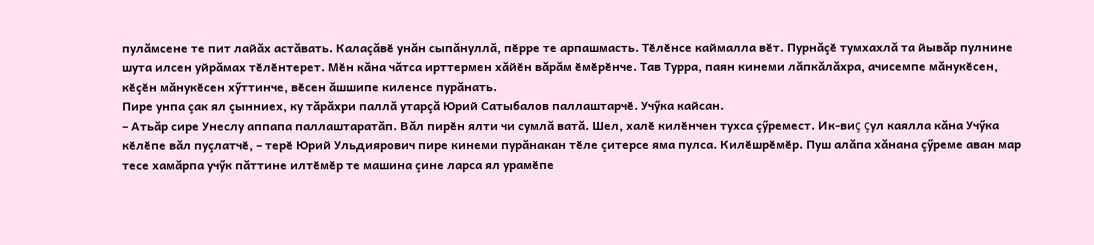пулăмсене те пит лайăх астăвать. Калаçăвӗ унăн сыпăнуллă, пӗрре те арпашмасть. Тӗлӗнсе каймалла вӗт. Пурнăçӗ тумхахлă та йывăр пулнине шута илсен уйрăмах тӗлӗнтерет. Мӗн кăна чăтса ирттермен хăйӗн вăрăм ӗмӗрӗнче. Тав Турра, паян кинеми лăпкăлăхра, ачисемпе мăнукӗсен, кӗçӗн мăнукӗсен хӳттинче, вӗсен ăшшипе киленсе пурăнать.
Пире унпа çак ял çынниех, ку тăрăхри паллă утарçă Юрий Сатыбалов паллаштарчӗ. Учӳка кайсан.
– Атьăр сире Унеслу аппапа паллаштаратăп. Вăл пирӗн ялти чи сумлă ватă. Шел, халӗ килӗнчен тухса çӳремест. Ик-виç çул каялла кăна Учӳка кӗлӗпе вăл пуçлатчӗ, – терӗ Юрий Ульдиярович пире кинеми пурăнакан тӗле çитерсе яма пулса. Килӗшрӗмӗр. Пуш алăпа хăнана çӳреме аван мар тесе хамăрпа учӳк пăттине илтӗмӗр те машина çине ларса ял урамӗпе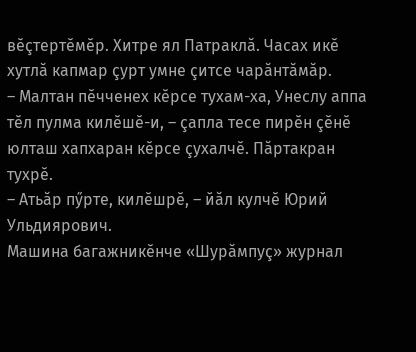вӗçтертӗмӗр. Хитре ял Патраклă. Часах икӗ хутлă капмар çурт умне çитсе чарăнтăмăр.
– Малтан пӗчченех кӗрсе тухам-ха, Унеслу аппа тӗл пулма килӗшӗ-и, – çапла тесе пирӗн çӗнӗ юлташ хапхаран кӗрсе çухалчӗ. Пăртакран тухрӗ.
– Атьăр пӳрте, килӗшрӗ, – йăл кулчӗ Юрий Ульдиярович.
Машина багажникӗнче «Шурăмпуç» журнал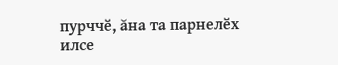пурччӗ, ăна та парнелӗх илсе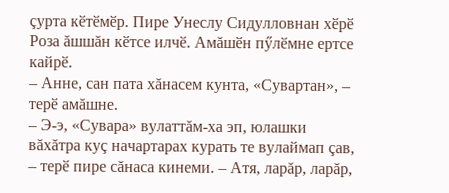çурта кӗтӗмӗр. Пире Унеслу Сидулловнан хӗрӗ Роза ăшшăн кӗтсе илчӗ. Амăшӗн пӳлӗмне ертсе кайрӗ.
– Анне, сан пата хăнасем кунта, «Сувартан», – терӗ амăшне.
– Э-э, «Сувара» вулаттăм-ха эп, юлашки вăхăтра куç начартарах курать те вулаймап çав, – терӗ пире сăнаса кинеми. – Атя, ларăр, ларăр,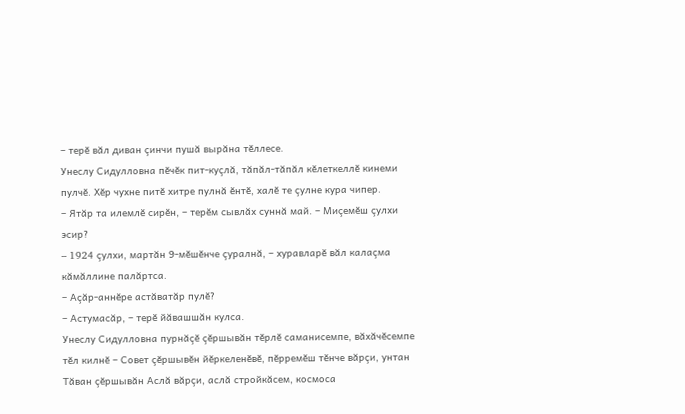– терӗ вăл диван çинчи пушă вырăна тӗллесе.
Унеслу Сидулловна пӗчӗк пит-куçлă, тăпăл-тăпăл кӗлеткеллӗ кинеми пулчӗ. Хӗр чухне питӗ хитре пулнă ӗнтӗ, халӗ те çулне кура чипер.
– Ятăр та илемлӗ сирӗн, – терӗм сывлăх суннă май. – Миçемӗш çулхи эсир?
– 1924 çулхи, мартăн 9-мӗшӗнче çуралнă, – хуравларӗ вăл калаçма кăмăллине палăртса.
– Аçăр-аннӗре астăватăр пулӗ?
– Астумасăр, – терӗ йăвашшăн кулса.
Унеслу Сидулловна пурнăçӗ çӗршывăн тӗрлӗ саманисемпе, вăхăчӗсемпе тӗл килнӗ – Совет çӗршывӗн йӗркеленӗвӗ, пӗрремӗш тӗнче вăрçи, унтан Тăван çӗршывăн Аслă вăрçи, аслă стройкăсем, космоса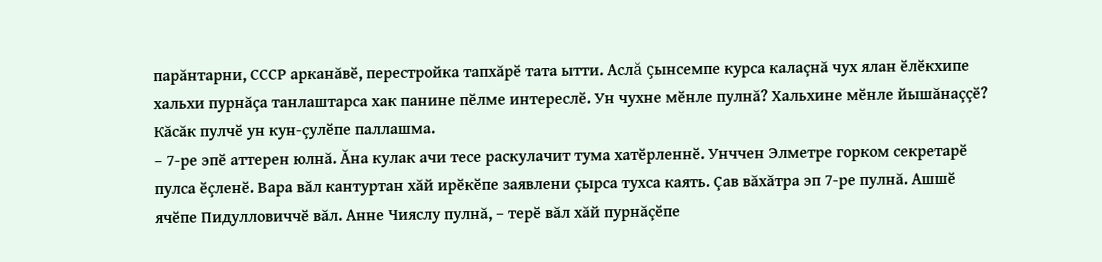парăнтарни, СССР арканăвӗ, перестройка тапхăрӗ тата ытти. Аслă çынсемпе курса калаçнă чух ялан ӗлӗкхипе хальхи пурнăçа танлаштарса хак панине пӗлме интереслӗ. Ун чухне мӗнле пулнă? Хальхине мӗнле йышăнаççӗ? Кăсăк пулчӗ ун кун-çулӗпе паллашма.
– 7-ре эпӗ аттерен юлнă. Ăна кулак ачи тесе раскулачит тума хатӗрленнӗ. Унччен Элметре горком секретарӗ пулса ӗçленӗ. Вара вăл кантуртан хăй ирӗкӗпе заявлени çырса тухса каять. Çав вăхăтра эп 7-ре пулнă. Ашшӗ ячӗпе Пидулловиччӗ вăл. Анне Чияслу пулнă, – терӗ вăл хăй пурнăçӗпе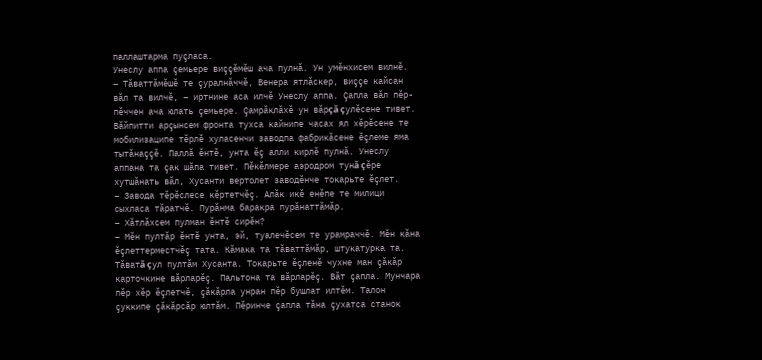паллаштарма пуçласа.
Унеслу аппа çемьере виççӗмӗш ача пулнă. Ун умӗнхисем вилнӗ.
– Тăваттăмӗшӗ те çуралнăччӗ, Венера ятлăскер, виççе кайсан вăл та вилчӗ, – иртнине аса илчӗ Унеслу аппа. Çапла вăл пӗр-пӗччен ача юлать çемьере. Çамрăклăхӗ ун вăрçă çулӗсене тивет. Вăйпитти арçынсем фронта тухса кайнипе часах ял хӗрӗсене те мобилизаципе тӗрлӗ хуласенчи заводпа фабрикăсене ӗçлеме яма тытăнаççӗ. Паллă ӗнтӗ, унта ӗç алли кирлӗ пулнă. Унеслу аппана та çак шăпа тивет. Пӗкӗлмере аэродром тунă çӗре хутшăнать вăл, Хусанти вертолет заводӗнче токарьте ӗçлет.
– Завода тӗрӗслесе кӗртетчӗç. Алăк икӗ енӗпе те милици сыхласа тăратчӗ. Пурăнма баракра пурăнаттăмăр.
– Хăтлăхсем пулман ӗнтӗ сирӗн?
– Мӗн пултăр ӗнтӗ унта, эй, туалечӗсем те урамраччӗ. Мӗн кăна ӗçлеттерместчӗç тата. Кăмака та тăваттăмăр, штукатурка та. Тăватă çул пултăм Хусанта. Токарьте ӗçленӗ чухне ман çăкăр карточкине вăрларӗç. Пальтона та вăрларӗç. Вăт çапла. Мунчара пӗр хӗр ӗçлетчӗ, çăкăрла унран пӗр бушлат илтӗм. Талон çуккипе çăкăрсăр юлтăм. Пӗринче çапла тăна çухатса станок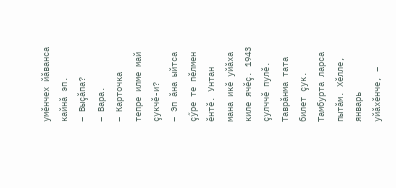умӗнчех йăванса кайнă эп.
– Выçăпа?
– Вара.
– Карточка тепре илме май çукчӗ-и?
– Эп ăна ыйтса çӳре те пӗлмен ӗнтӗ. Унтан мана икӗ уйăха киле ячӗç. 1943 çулччӗ пулӗ. Таврăнма тата билет çук. Тамбурта ларса пытăм. Хӗлле, январь уйăхӗнче, –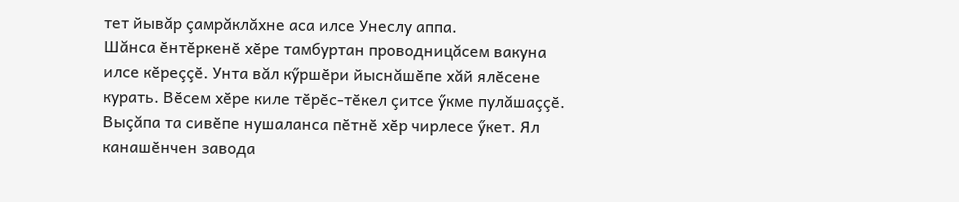тет йывăр çамрăклăхне аса илсе Унеслу аппа.
Шăнса ӗнтӗркенӗ хӗре тамбуртан проводницăсем вакуна илсе кӗреççӗ. Унта вăл кӳршӗри йыснăшӗпе хăй ялӗсене курать. Вӗсем хӗре киле тӗрӗс-тӗкел çитсе ӳкме пулăшаççӗ. Выçăпа та сивӗпе нушаланса пӗтнӗ хӗр чирлесе ӳкет. Ял канашӗнчен завода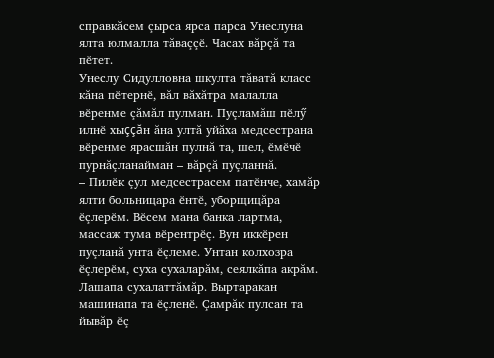справкăсем çырса ярса парса Унеслуна ялта юлмалла тăваççӗ. Часах вăрçă та пӗтет.
Унеслу Сидулловна шкулта тăватă класс кăна пӗтернӗ, вăл вăхăтра малалла вӗренме çăмăл пулман. Пуçламăш пӗлӳ илнӗ хыççăн ăна ултă уйăха медсестрана вӗренме ярасшăн пулнă та, шел, ӗмӗчӗ пурнăçланайман – вăрçă пуçланнă.
– Пилӗк çул медсестрасем патӗнче, хамăр ялти больницара ӗнтӗ, уборщицăра ӗçлерӗм. Вӗсем мана банка лартма, массаж тума вӗрентрӗç. Вун иккӗрен пуçланă унта ӗçлеме. Унтан колхозра ӗçлерӗм, суха сухаларăм, сеялкăпа акрăм. Лашапа сухалаттăмăр. Выртаракан машинапа та ӗçленӗ. Çамрăк пулсан та йывăр ӗç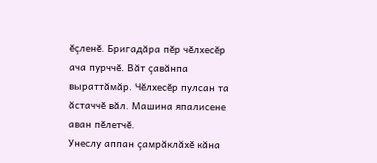ӗçленӗ. Бригадăра пӗр чӗлхесӗр ача пурччӗ. Вăт çавăнпа выраттăмăр. Чӗлхесӗр пулсан та ăстаччӗ вăл. Машина япалисене аван пӗлетчӗ.
Унеслу аппан çамрăклăхӗ кăна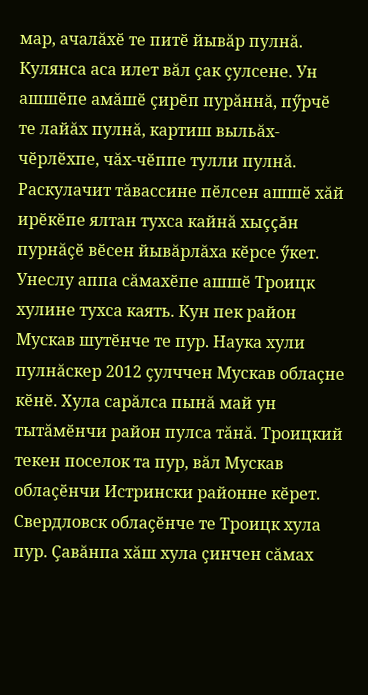мар, ачалăхӗ те питӗ йывăр пулнă. Кулянса аса илет вăл çак çулсене. Ун ашшӗпе амăшӗ çирӗп пурăннă, пӳрчӗ те лайăх пулнă, картиш выльăх-чӗрлӗхпе, чăх-чӗппе тулли пулнă. Раскулачит тăвассине пӗлсен ашшӗ хăй ирӗкӗпе ялтан тухса кайнă хыççăн пурнăçӗ вӗсен йывăрлăха кӗрсе ӳкет. Унеслу аппа сăмахӗпе ашшӗ Троицк хулине тухса каять. Кун пек район Мускав шутӗнче те пур. Наука хули пулнăскер 2012 çулччен Мускав облаçне кӗнӗ. Хула сарăлса пынă май ун тытăмӗнчи район пулса тăнă. Троицкий текен поселок та пур, вăл Мускав облаçӗнчи Истрински районне кӗрет. Свердловск облаçӗнче те Троицк хула пур. Çавăнпа хăш хула çинчен сăмах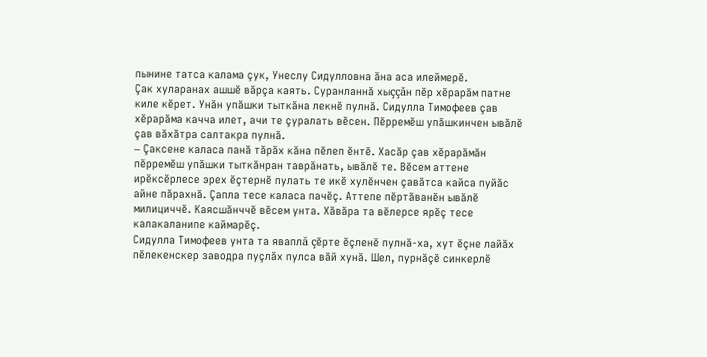пынине татса калама çук, Унеслу Сидулловна ăна аса илеймерӗ.
Çак хуларанах ашшӗ вăрçа каять. Суранланнă хыççăн пӗр хӗрарăм патне киле кӗрет. Унăн упăшки тыткăна лекнӗ пулнă. Сидулла Тимофеев çав хӗрарăма качча илет, ачи те çуралать вӗсен. Пӗрремӗш упăшкинчен ывăлӗ çав вăхăтра салтакра пулнă.
– Çаксене каласа панă тăрăх кăна пӗлеп ӗнтӗ. Хасăр çав хӗрарăмăн пӗрремӗш упăшки тыткăнран таврăнать, ывăлӗ те. Вӗсем аттене ирӗксӗрлесе эрех ӗçтернӗ пулать те икӗ хулӗнчен çавăтса кайса пуйăс айне пăрахнă. Çапла тесе каласа пачӗç. Аттепе пӗртăванӗн ывăлӗ милициччӗ. Каясшăнччӗ вӗсем унта. Хăвăра та вӗлерсе ярӗç тесе калакаланипе каймарӗç.
Сидулла Тимофеев унта та яваплă çӗрте ӗçленӗ пулнă-ха, хут ӗçне лайăх пӗлекенскер заводра пуçлăх пулса вăй хунă. Шел, пурнăçӗ синкерлӗ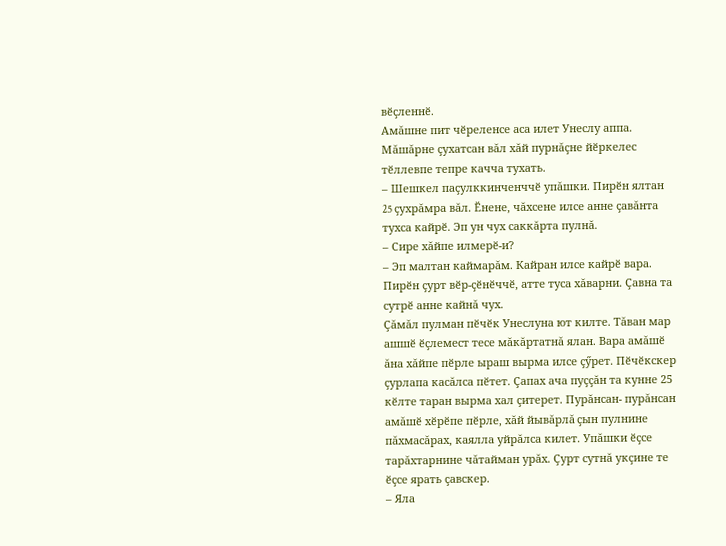вӗçленнӗ.
Амăшне пит чӗреленсе аса илет Унеслу аппа. Мăшăрне çухатсан вăл хăй пурнăçне йӗркелес тӗллевпе тепре качча тухать.
– Шешкел паçулккинченччӗ упăшки. Пирӗн ялтан 25 çухрăмра вăл. Ӗнене, чăхсене илсе анне çавăнта тухса кайрӗ. Эп ун чух саккăрта пулнă.
– Сире хăйпе илмерӗ-и?
– Эп малтан каймарăм. Кайран илсе кайрӗ вара. Пирӗн çурт вӗр-çӗнӗччӗ, атте туса хăварни. Çавна та сутрӗ анне кайнă чух.
Çăмăл пулман пӗчӗк Унеслуна ют килте. Тăван мар ашшӗ ӗçлемест тесе мăкăртатнă ялан. Вара амăшӗ ăна хăйпе пӗрле ыраш вырма илсе çӳрет. Пӗчӗкскер çурлапа касăлса пӗтет. Çапах ача пуççăн та кунне 25 кӗлте таран вырма хал çитерет. Пурăнсан- пурăнсан амăшӗ хӗрӗпе пӗрле, хăй йывăрлă çын пулнине пăхмасăрах, каялла уйрăлса килет. Упăшки ӗçсе тарăхтарнине чăтайман урăх. Çурт сутнă укçине те ӗçсе ярать çавскер.
– Яла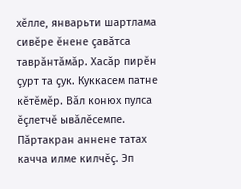хӗлле, январьти шартлама сивӗре ӗнене çавăтса таврăнтăмăр. Хасăр пирӗн çурт та çук. Куккасем патне кӗтӗмӗр. Вăл конюх пулса ӗçлетчӗ ывăлӗсемпе. Пăртакран аннене татах качча илме килчӗç. Эп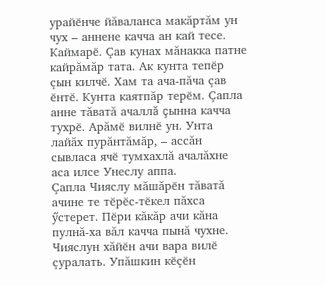урайӗнче йăваланса макăртăм ун чух – аннене качча ан кай тесе. Каймарӗ. Çав кунах мăнакка патне кайрăмăр тата. Ак кунта тепӗр çын килчӗ. Хам та ача-пăча çав ӗнтӗ. Кунта каятпăр терӗм. Çапла анне тăватă ачаллă çынна качча тухрӗ. Арăмӗ вилнӗ ун. Унта лайăх пурăнтăмăр, – ассăн сывласа ячӗ тумхахлă ачалăхне аса илсе Унеслу аппа.
Çапла Чияслу мăшăрӗн тăватă ачине те тӗрӗс-тӗкел пăхса ӳстерет. Пӗри кăкăр ачи кăна пулнă-ха вăл качча пынă чухне. Чияслун хăйӗн ачи вара вилӗ çуралать. Упăшкин кӗçӗн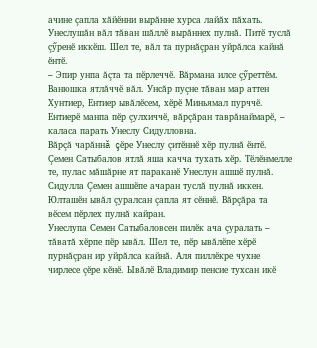ачине çапла хăйӗнни вырăнне хурса лайăх пăхать. Унеслушăн вăл тăван шăллӗ вырăннех пулнă. Питӗ туслă çӳренӗ иккӗш. Шел те, вăл та пурнăçран уйрăлса кайнă ӗнтӗ.
– Эпир унпа ăçта та пӗрлеччӗ. Вăрмана илсе çӳреттӗм. Ванюшка ятлăччӗ вăл. Унсăр пуçне тăван мар аттен Хунтиер, Ентиер ывăлӗсем, хӗрӗ Миньямал пурччӗ. Ентиерӗ манпа пӗр çулхиччӗ, вăрçăран таврăнаймарӗ, – каласа парать Унеслу Сидулловна.
Вăрçă чарăннă çӗре Унеслу çитӗннӗ хӗр пулнă ӗнтӗ. Çемен Сатыбалов ятлă яша качча тухать хӗр. Тӗлӗнмелле те, пулас мăшăрне ят параканӗ Унеслун ашшӗ пулнă. Сидулла Çемен ашшӗпе ачаран туслă пулнă иккен. Юлташӗн ывăл çуралсан çапла ят сӗннӗ. Вăрçăра та вӗсем пӗрлех пулнă кайран.
Унеслупа Семен Сатыбаловсен пилӗк ача çуралать – тăватă хӗрпе пӗр ывăл. Шел те, пӗр ывăлӗпе хӗрӗ пурнăçран ир уйрăлса кайнă. Аля пиллӗкре чухне чирлесе çӗре кӗнӗ. Ывăлӗ Владимир пенсие тухсан икӗ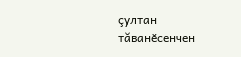çултан тăванӗсенчен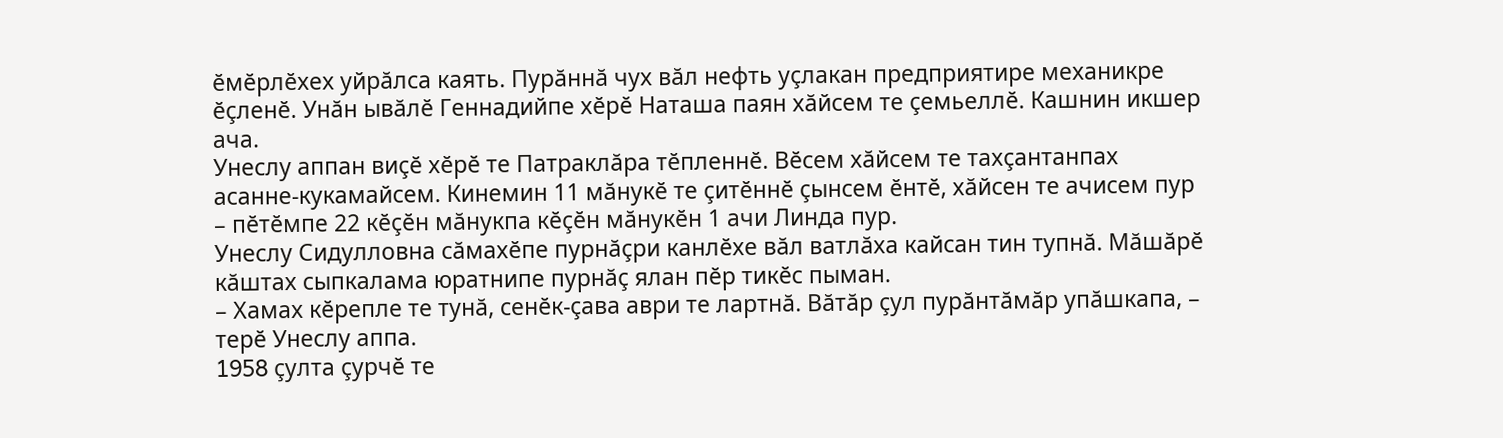ӗмӗрлӗхех уйрăлса каять. Пурăннă чух вăл нефть уçлакан предприятире механикре ӗçленӗ. Унăн ывăлӗ Геннадийпе хӗрӗ Наташа паян хăйсем те çемьеллӗ. Кашнин икшер ача.
Унеслу аппан виçӗ хӗрӗ те Патраклăра тӗпленнӗ. Вӗсем хăйсем те тахçантанпах асанне-кукамайсем. Кинемин 11 мăнукӗ те çитӗннӗ çынсем ӗнтӗ, хăйсен те ачисем пур – пӗтӗмпе 22 кӗçӗн мăнукпа кӗçӗн мăнукӗн 1 ачи Линда пур.
Унеслу Сидулловна сăмахӗпе пурнăçри канлӗхе вăл ватлăха кайсан тин тупнă. Мăшăрӗ кăштах сыпкалама юратнипе пурнăç ялан пӗр тикӗс пыман.
– Хамах кӗрепле те тунă, сенӗк-çава аври те лартнă. Вăтăр çул пурăнтăмăр упăшкапа, – терӗ Унеслу аппа.
1958 çулта çурчӗ те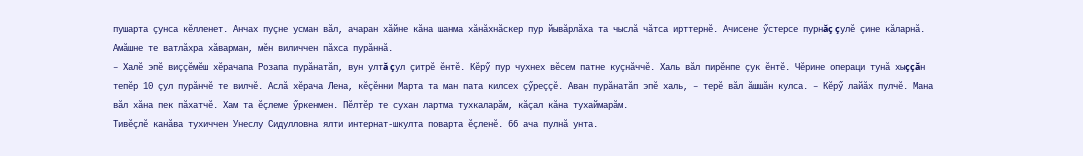пушарта çунса кӗлленет. Анчах пуçне усман вăл, ачаран хăйне кăна шанма хăнăхнăскер пур йывăрлăха та чыслă чăтса ирттернӗ. Ачисене ӳстерсе пурнăç çулӗ çине кăларнă. Амăшне те ватлăхра хăварман, мӗн виличчен пăхса пурăннă.
– Халӗ эпӗ виççӗмӗш хӗрачапа Розапа пурăнатăп, вун ултă çул çитрӗ ӗнтӗ. Кӗрӳ пур чухнех вӗсем патне куçнăччӗ. Халь вăл пирӗнпе çук ӗнтӗ. Чӗрине операци тунă хыççăн тепӗр 10 çул пурăнчӗ те вилчӗ. Аслă хӗрача Лена, кӗçӗнни Марта та ман пата килсех çӳреççӗ. Аван пурăнатăп эпӗ халь, – терӗ вăл ăшшăн кулса. – Кӗрӳ лайăх пулчӗ. Мана вăл хăна пек пăхатчӗ. Хам та ӗçлеме ӳркенмен. Пӗлтӗр те сухан лартма тухкаларăм, кăçал кăна тухаймарăм.
Тивӗçлӗ канăва тухиччен Унеслу Сидулловна ялти интернат-шкулта поварта ӗçленӗ. 66 ача пулнă унта.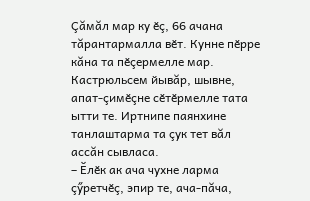Çăмăл мар ку ӗç, 66 ачана тăрантармалла вӗт. Кунне пӗрре кăна та пӗçермелле мар. Кастрюльсем йывăр, шывне, апат-çимӗçне сӗтӗрмелле тата ытти те. Иртнипе паянхине танлаштарма та çук тет вăл ассăн сывласа.
– Ӗлӗк ак ача чухне ларма çӳретчӗç, эпир те, ача-пăча,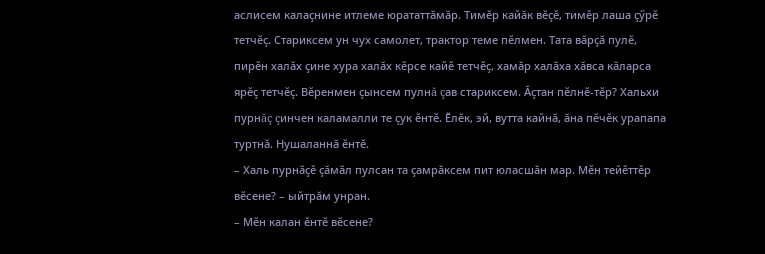аслисем калаçнине итлеме юрататтăмăр. Тимӗр кайăк вӗçӗ, тимӗр лаша çӳрӗ тетчӗç. Стариксем ун чух самолет, трактор теме пӗлмен. Тата вăрçă пулӗ, пирӗн халăх çине хура халăх кӗрсе кайӗ тетчӗç, хамăр халăха хăвса кăларса ярӗç тетчӗç. Вӗренмен çынсем пулнă çав стариксем. Ăçтан пӗлнӗ-тӗр? Хальхи пурнăç çинчен каламалли те çук ӗнтӗ. Ӗлӗк, эй, вутта кайнă, ăна пӗчӗк урапапа туртнă. Нушаланнă ӗнтӗ.
– Халь пурнăçӗ çăмăл пулсан та çамрăксем пит юласшăн мар. Мӗн тейӗттӗр вӗсене? – ыйтрăм унран.
– Мӗн калан ӗнтӗ вӗсене?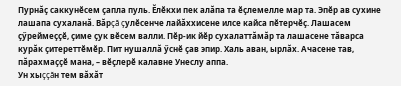Пурнăç саккунӗсем çапла пуль. Ӗлӗкхи пек алăпа та ӗçлемелле мар та. Эпӗр ав сухине лашапа сухаланă. Вăрçă çулӗсенче лайăххисене илсе кайса пӗтерчӗç. Лашасем çӳреймеççӗ, çиме çук вӗсем валли. Пӗр-ик йӗр сухалаттăмăр та лашасене тăварса курăк çитереттӗмӗр. Пит нушаллă ӳснӗ çав эпир. Халь аван, ырлăх. Ачасене тав, пăрахмаççӗ мана, – вӗçлерӗ калавне Унеслу аппа.
Ун хыççăн тем вăхăт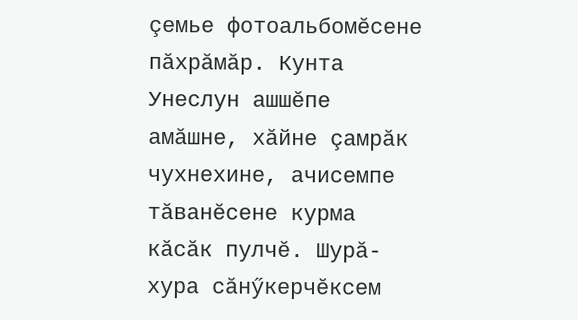çемье фотоальбомӗсене пăхрăмăр. Кунта Унеслун ашшӗпе амăшне, хăйне çамрăк чухнехине, ачисемпе тăванӗсене курма кăсăк пулчӗ. Шурă-хура сăнӳкерчӗксем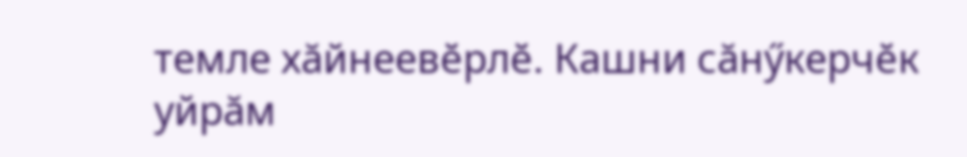темле хăйнеевӗрлӗ. Кашни сăнӳкерчӗк уйрăм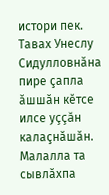истори пек. Тавах Унеслу Сидулловнăна пире çапла ăшшăн кӗтсе илсе уççăн калаçнăшăн. Малалла та сывлăхпа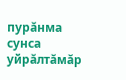пурăнма сунса уйрăлтăмăр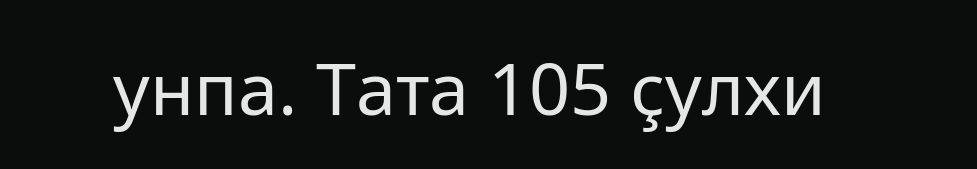унпа. Тата 105 çулхи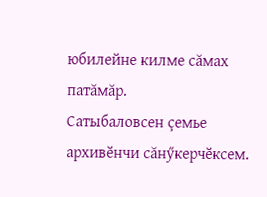юбилейне килме сăмах патăмăр.
Сатыбаловсен çемье архивӗнчи сăнӳкерчӗксем.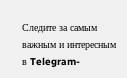Следите за самым важным и интересным в Telegram-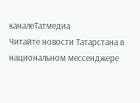каналеТатмедиа
Читайте новости Татарстана в национальном мессенджере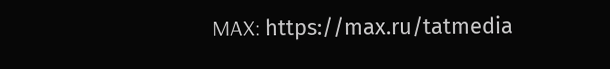MАХ: https://max.ru/tatmedia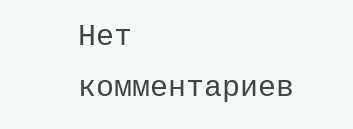Нет комментариев